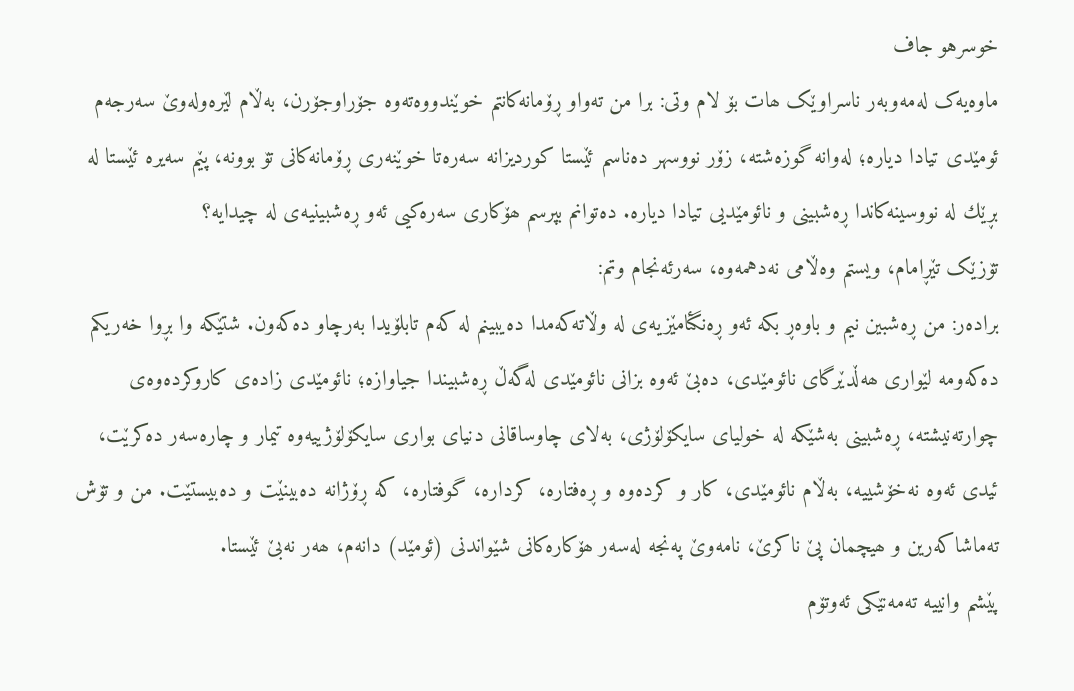خوسرهو جاف
ماوەیەک لەمەوبەر ناسراوێک ھات بۆ لام وتی: برا من تەواو ڕۆمانەکانتم خوێندووەتەوە جۆراوجۆرن، بەڵام لێرەولەوێ سەرجەم ئومێدی تیادا دیارە؛ لەوانە گوزەشتە، زۆر نووسهر دەناسم ئێستا کوردیزانە سەرەتا خوێنەری ڕۆمانەکانی تۆ بوونە، پێم سەیرە ئێستا لە بڕێك لە نووسینەکاندا ڕەشبینی و نائومێدیی تیادا دیارە. دەتوانم بپرسم ھۆکاری سەرەکیی ئەو ڕەشبینیەی لە چیدایە؟
تۆزێک تێڕامام، ویستم وەڵامی نەدهمەوە، سەرئەنجام وتم:
برادەر: من ڕەشبین نیم و باوەڕ بکە ئەو ڕەنگئامێزیەی لە وڵاتەکەمدا دەیبینم لە کەم تابلۆیدا بەرچاو دەکەون. شتێکە وا بڕوا خەریکم دەکەومە لێواری ھەڵدێرگای نائومێدی، دەبێ ئەوە بزانی نائومێدی لەگەڵ ڕەشبیندا جیاوازە؛ نائومێدی زادەی کاروکردەوەی چوارتەنیشتە، ڕەشبینی بەشێکە لە خولیای سایکۆلۆژی، بەلای چاوساقانی دنیای بواری سایکۆلۆژییەوە تیمار و چارەسەر دەکرێت، ئیدی ئەوە نەخۆشییە، بەڵام نائومێدی، کار و کردەوە و ڕەفتارە، کردارە، گوفتارە، کە ڕۆژانە دەبینێت و دەبیستێت. من و تۆش تەماشاکەرین و ھیچمان پێ ناکرێ، نامەوێ پەنجە لەسەر ھۆکارەکانی شێواندنی (ئومێد) دانەم، ھەر نەبێ ئێستا.
پێشم وانییە تەمەنێکی ئەوتۆم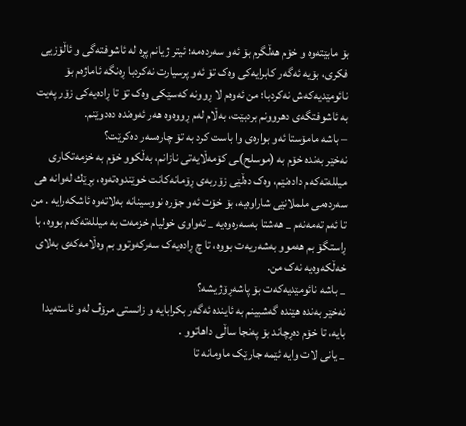بۆ مابێتەوە و خۆم ھەڵگرم بۆ ئەو سەردەمە؛ ئیتر ژیانم پڕه لە ئاشوفتەگی و ئاڵۆزیی فکری، بۆیە ئەگەر کابرایەکی وەک تۆ ئەو پرسیارت نەکردبا ڕەنگە ئاماژەم بۆ نائومێدیەکەش نەکردبا؛ من ئەوەم لا ڕوونە کەسێکی وەک تۆ تا ڕادەیەکی زۆر پەیت بە ئاشوفتگەی دهروونم بردبێت، بەڵام لەم ڕووەوە ھەر ئەوەندە دەدوێنم.
– باشە مامۆستا ئەو بوارەی وا باست کرد بە تۆ چارەسەر دەکرێت؟
نەخێر بەندە خۆم بە (موسلح)ـی کۆمەڵایەتی نازانم، بەڵکوو خۆم بە خزمەتکاری میللەتەکەم دادەنێم، وەک دەڵێی زۆربەی ڕۆمانەکانت خوێندوەتەوە، بڕێك لەوانە ھی سەردەمی ململانێی شاراوەیە، بۆ خۆت ئەو جۆرە نووسینانە بەلاتەوە ئاشکەرایە . من تا ئەم تەمەنەم _ ھەشتا بەسەرەوەیە _ تەواوی خولیام خزمەت بە میللەتەکەم بووه، با ڕاستگۆ بم ھەموو بەشەریەت بووە، تا چ ڕادەیەک سەرکەوتوو بم وەڵامەکەی بەلای خەڵکەوەیە نەک من.
_ باشە نائومێدیەکەت بۆ پاشەڕۆژیشە؟
نەخێر بەندە ھێندە گەشبینم بە ئایندە ئەگەر بکرابایە و زانستی مرۆڤ لەو ئاستەیدا بایه، تا خۆم دەڕچاند بۆ پەنجا ساڵی داھاتوو .
_ یانی لات وایە ئێمە جارێک ماومانە تا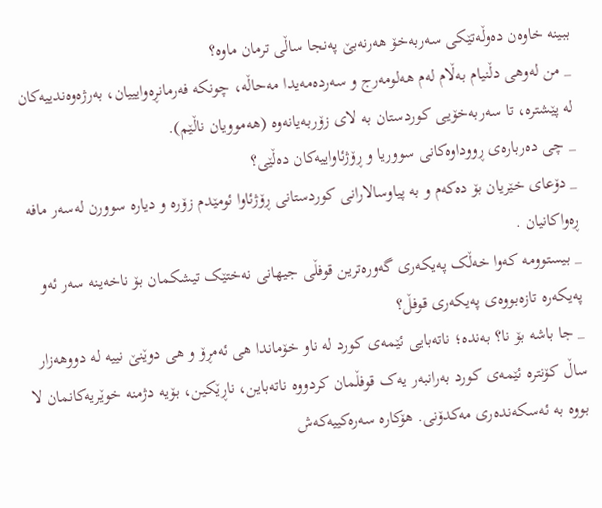ببینە خاوەن دەوڵەتێکی سەربەخۆ ھەرنەبێ پەنجا ساڵی ترمان ماوە؟
_ من لەوهی دڵنیام بەڵام لەم ھەلومەرج و سەردەمەیدا مەحاڵە، چونکە فەرمانڕەوایییان، بەرژەوەندییەکان لە پێشترە، تا سەربەخۆیی کوردستان بە لای زۆربەیانەوە (ھەموویان ناڵێم).
_ چی دەربارەی ڕووداوەکانی سووریا و ڕۆژئاواییەکان دەڵێی؟
_ دۆعای خێریان بۆ دەکەم و بە پیاوسالارانی کوردستانی ڕۆژئاوا ئومێدم زۆرە و دیارە سوورن لەسەر مافە ڕەواکانیان .
_ بیستوومە کەوا خەڵک پەیکەری گەورەترین قوفڵی جیهانی نەختێک تیشکمان بۆ ناخەینە سەر ئەو پەیکەرە تازەبووەی پەیکەری قوفڵ؟
_ جا باشە بۆ نا؟ بەندە؛ ناتەبایی ئێمەی کورد لە ناو خۆماندا ھی ئەمڕۆ و ھی دوێنێ نییە لە دووھەزار ساڵ کۆنترە ئێمەی کورد بەرانبەر یەک قوفڵمان کردووە ناتەباین، ناڕێکین، بۆیە دژمنە خوێریەکانمان لا بووە بە ئەسکەندەری مەکدۆنی. ھۆکارە سەرەکییەکەش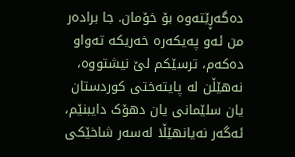دەگەڕێتەوە بۆ خۆمان. جا برادەر من ئەو پەیکەرە خەریکە تەواو دەکەم، ترسێکم لێ نیشتووه، نەھێڵن لە پایتەختی کوردستان یان سلێمانی یان دھۆک دایبنێم، ئەگەر نەیانهێڵا لەسەر شاخێکی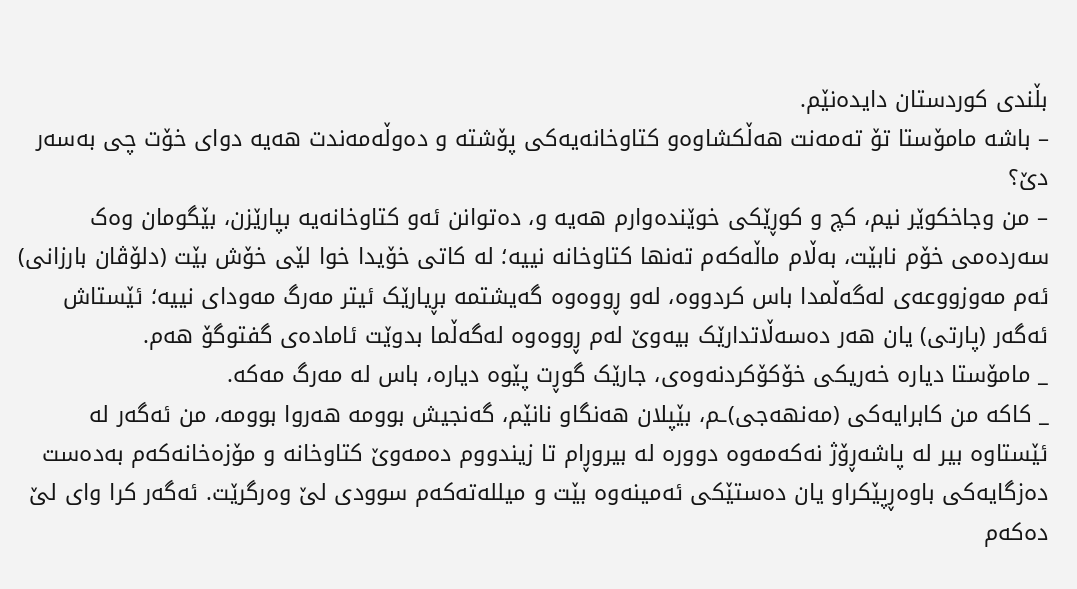بڵندی کوردستان دایدەنێم.
– باشە مامۆستا تۆ تەمەنت ھەڵکشاوەو کتاوخانەیەکی پۆشتە و دەوڵەمەندت ھەیە دوای خۆت چی بەسەر دێ؟
– من وجاخکوێر نیم، کچ و کوڕێکی خوێندەوارم ھەیە و، دەتوانن ئەو کتاوخانەیە بپارێزن، بێگومان وەک سەردەمی خۆم نابێت، بەڵام ماڵەکەم تەنھا کتاوخانە نییە؛ لە کاتی خۆیدا خوا لێی خۆش بێت (دلۆڤان بارزانی) ئەم مەوزووعەی لەگەڵمدا باس کردووە، لەو ڕووەوە گەیشتمە بڕیارێک ئیتر مەرگ مەودای نییە؛ ئێستاش ئەگەر (پارتی) یان ھەر دەسەڵاتدارێک بیەوێ لەم ڕووەوە لەگەڵما بدوێت ئامادەی گفتوگۆ ھەم.
_ مامۆستا دیارە خەریکی خۆکۆکردنەوەی، جارێک گوڕت پێوە دیارە، باس لە مەرگ مەکە.
_ کاکە من کابرایەکی (مەنهەجی)ـم، بێپلان ھەنگاو نانێم، گەنجیش بوومە ھەروا بوومە، من ئەگەر لە ئێستاوە بیر لە پاشەڕۆژ نەکەمەوە دوورە لە بیروڕام تا زیندووم دەمەوێ کتاوخانە و مۆزەخانەکەم بەدەست دەزگایەکی باوەڕپێکراو یان دەستێکی ئەمینەوە بێت و میللەتەکەم سوودی لێ وەرگرێت. ئەگەر کرا وای لێ دەکەم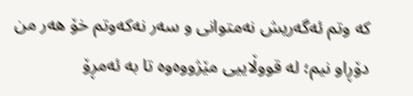کە وتم ئەگەریش نەمتوانی و سەر نەکەوتم خۆ ھەر من دۆڕاو نیم؛ لە قووڵاییی مێژووەوە تا بە ئەمڕۆ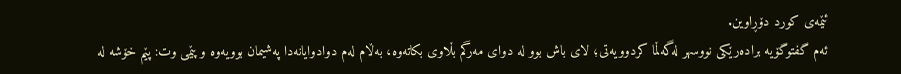ئێمەی کورد دۆڕاوین.
ئەم گفتوگۆیە برادەرێکی نووسهر لەگەڵما کردوویەتی؛ لای باش بوو لە دوای مەرگم بڵاوی بکاتەوە، بەڵام لەم دوادوایانەدا پەشیمان بوویەوە و پێمی وت: پێم خۆشە لە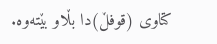کتاوی (قوفڵ)دا بڵاو بێتەوە.